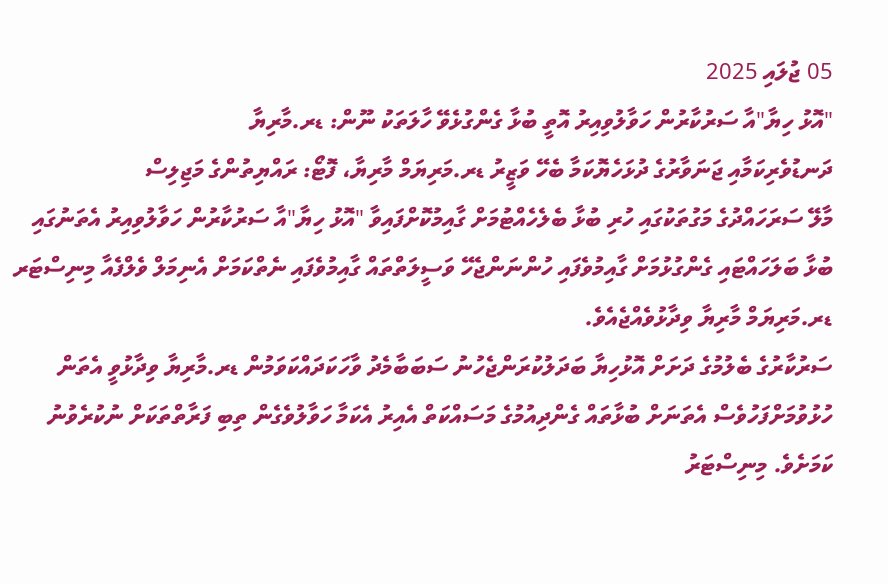05 ޖުލައި 2025
"އޮޅު ހިޔާ"އާ ސަރުކާރުން ހަވާލުވިއިރު އޮތީ ބުޅާ ގެންގުޅެވޭ ހާލަތަކު ނޫން: ޑރ.މާރިޔާ
ދަނޑުވެރިކަމާއި ޖަނަވާރުގެ ދުޅަހެޔޮކަމާ ބެހޭ ވަޒީރު ޑރ.މަރިޔަމް މާރިޔާ، ފޮޓޯ: ރައްޔިތުންގެ މަޖިލިސް
މާލޭ ސަރަހައްދުގެ މަގުތަކުގައި ހުރި ބުޅާ ބެލެހެއްޓުމަށް ގާއިމުކޮށްފައިވާ "އޮޅު ހިޔާ"އާ ސަރުކާރުން ހަވާލުވިއިރު އެތަނުގައި ބުޅާ ބަލަހައްޓައި ގެންގުޅުމަށް ގާއިމުވެފައި ހުންނަންޖެހޭ ވަސީލަތްތައް ގާއިމުވެފައި ނެތްކަމަށް އެނިމަލް ވެލްފެއާ މިނިސްޓަރ ޑރ.މަރިޔަމް މާރިޔާ ވިދާޅުވެއްޖެއެވެ.
ސަރުކާރުގެ ބެލުމުގެ ދަށަށް އޮޅުހިޔާ ބަދަލުކުރަންޖެހުނު ސަބަބާމެދު ވާހަކަދައްކަވަމުން ޑރ.މާރިޔާ ވިދާޅުވީ އެތަން ހުޅުވުމަށްފަހުވެސް އެތަނަށް ބުޅާތައް ގެންދިއުމުގެ މަސައްކަތް އެއިރު އެކަމާ ހަވާލުވެގެން ތިބި ފަރާތްތަކަށް ނުކުރެވުނު ކަމަށެވެ. މިނިސްޓަރު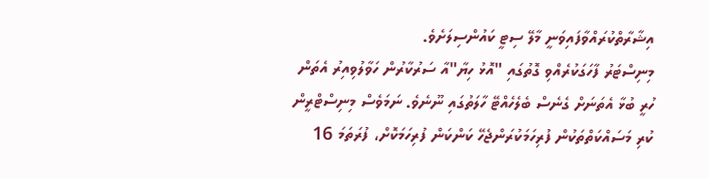އިޝާރާތްކުރައްވާފައިވަނީ މާލޭ ސިޓީ ކައުންސިލަށެވެ.
މިނިސްޓަރު ފާހަގަކުރެއްވި ގޮތުގައި "އޮޅު ހިޔާ"އާ ސަރުކާރުން ހަވާލުވިއިރު އެތަން ހުރީ ބުޅާ އެތަނަށް ގެނެސް ބެލެހެއްޓޭ ހާލަތުގައި ނޫނެވެ. ނަމަވެސް މިނިސްޓްރީން ކުރި މަސައްކަތްތަކުން ފުރިހަމަކުރަންޖެހޭ ކަންކަން ފުރިހަމަކޮށް، ފުރަތަމަ 16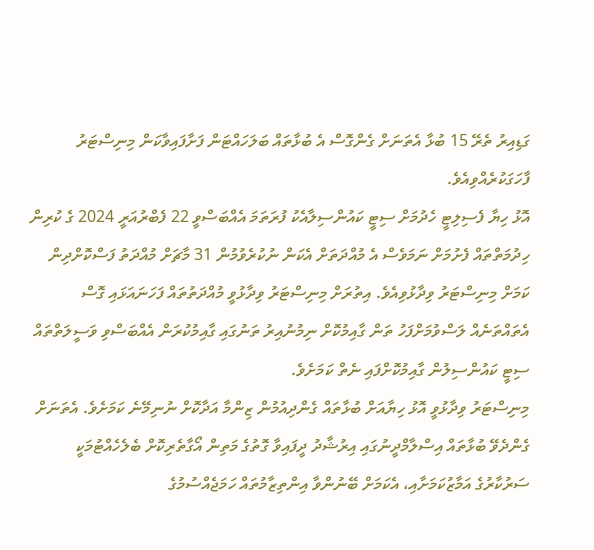ގަޑިއިރު ތެރޭ 15 ބުޅާ އެތަނަށް ގެންގޮސް އެ ބުޅާތައް ބަލަހައްޓަން ފަށާފައިވާކަން މިނިސްޓަރު ފާހަގަކުރެއްވިއެވެ.
އޮޅު ހިޔާ ފެސިލިޓީ ހެދުމަށް ސިޓީ ކައުންސިލާއެކު ފުރަތަމަ އެއްބަސްވީ 22 ފެބްރުއަރީ 2024 ގެ ކުރިން ހިދުމަތްތައް ފެށުމަށް ނަމަވެސް އެ މުއްދަތަށް އެކަން ނުކުރެވުމުން 31 މާޗަށް މުއްދަތު ފަސްކޮށްދިން ކަމަށް މިނިސްޓަރު ވިދާޅުވިއެވެ. އިތުރަށް މިނިސްޓަރު ވިދާޅުވީ މުއްދަތުތައް ފަހަނައަޅައި ގޮސް އެތައްތަނެއް ލަސްވުމަށްފަހު ތަން ގާއިމުކޮށް ނިމުނުއިރު ތަނުގައި ގާއިމުކުރަން އެއްބަސްވި ވަސީލަތްތައް ސިޓީ ކައުންސިލުން ގާއިމުކޮށްފައި ނެތް ކަމަށެވެ.
މިނިސްޓަރު ވިދާޅުވީ އޮޅު ހިޔާއަށް ބުޅާތައް ގެންދިއުމުން ޒިންމާ އަދާކޮށް ނުނިމޭނެ ކަމަށެވެ. އެތަނަށް ގެންދެވޭ ބުޅާތައް އިސްލާމްދީނުގައި އިރުޝާދު ދީފައިވާ ގޮތުގެ މަތިން އޯގާތެރިކޮށް ބެލެހެއްޓުމަކީ ސަރުކާރުގެ އަމާޒުކަމަށާއި، އެކަމަށް ބޭނުންވާ އިންތިޒާމުތައް ހަމަޖެއްސުމުގެ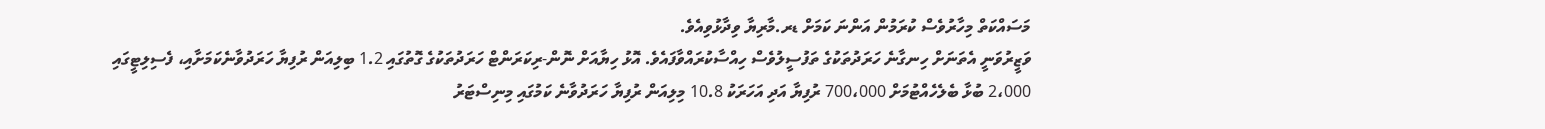މަސައްކަތް މިހާރުވެސް ކުރަމުން އަންނަ ކަމަށް ޑރ.މާރިޔާ ވިދާޅުވިއެވެ.
ވަޒީރުވަނީ އެތަނަށް ހިނގާނެ ހަރަދުތަކުގެ ތަފުސީލުވެސް ހިއްސާކުރައްވާފައެވެ. އޮޅު ހިޔާއަށް ނޮން-ރިކަރަންޓް ހަރަދުތަކުގެ ގޮތުގައި 1.2 ބިލިއަން ރުފިޔާ ހަރަދުވާނެކަމަށާއި، ފެސިލިޓީގައި 2،000 ބުޅާ ބެލެހެއްޓުމަށް 700،000 ރުފިޔާ އަދި އަހަރަކު 10.8 މިލިއަން ރުފިޔާ ހަރަދުވާނެ ކަމުގައި މިނިސްޓަރު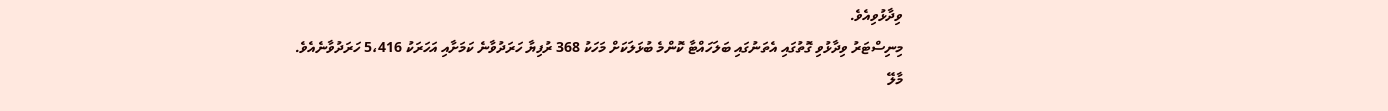ވިދާޅުވިއެވެ.
މިނިސްޓަރު ވިދާޅުވި ގޮތުގައި އެތަނުގައި ބަލަހައްޓާ ކޮންމެ ބުޅަލަކަށް މަހަކު 368 ރުފިޔާ ހަރަދުވާނެ ކަމަށާއި އަހަރަކު 5،416 ހަރަދުވާނެއެވެ.
މާލޭ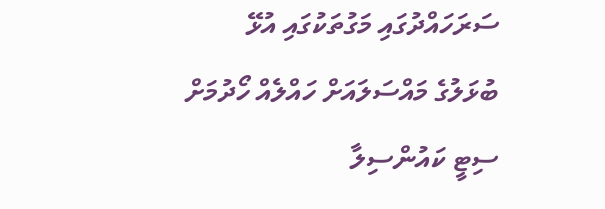ސަރަހައްދުގައި މަގުތަކުގައި އުޅޭ ބުޅަލުގެ މައްސަލައަށް ހައްލެއް ހޯދުމަށް ސިޓީ ކައުންސިލާ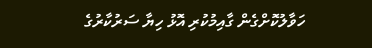ހަވާލުކޮށްގެން ގާއިމުކުރި އޮޅު ހިޔާ ސަރުކާރުގެ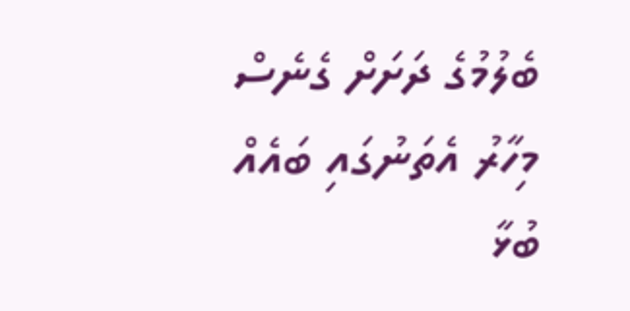ބެލުމުގެ ދަށަށް ގެނެސް މިހާރު އެތަނުގައި ބައެއް ބުޅާ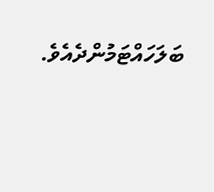ބަލަހައްޓަމުންދެއެވެ.